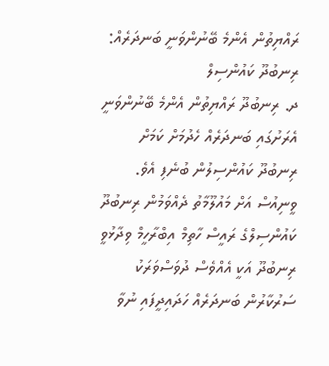ރައްޔިތުން އެންމެ ބޭނުންވަނީ ބަނދަރެއް: ރިނބުދޫ ކައުންސިލް
ދ. ރިނބުދޫ ރައްޔިތުން އެންމެ ބޭނުންވަނީ އެރަށުގައި ބަނދަރެއް ހެދުމަށް ކަމަށް ރިނބުދޫ ކައުންސިލުން ބުނެފި އެވެ.
ވީނިއުސް އަށް މައުލޫމާތު ދެއްވަމުން ރިނބުދޫ ކައުންސިލްގެ ރައީސް ހާތިމް އިބްރާހީމް ވިދާޅުވީ ރިނބުދޫ އަކީ އެއްވެސް ދުވަސްވަރަކު ސަރުކާރުން ބަނދަރެއް ހަދައިދީފައި ނުވާ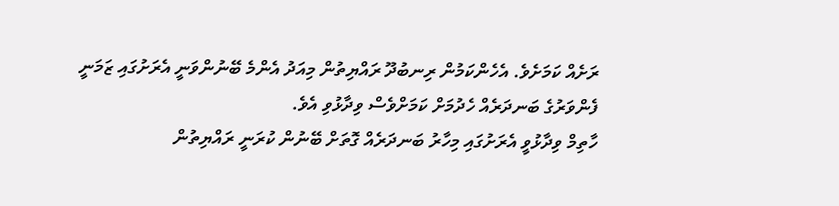ރަށެއް ކަމަށެވެ. އެހެންކަމުން ރިނބުދޫ ރައްޔިތުން މިއަދު އެންމެ ބޭނުންވަނީ އެރަށުގައި ޒަމަނީ ފެންވަރުގެ ބަނދަރެއް ހެދުމަށް ކަމަށްވެސް ވިދާޅުވި އެވެ.
ހާތިމް ވިދާޅުވީ އެރަށުގައި މިހާރު ބަނދަރެއް ގޮތަށް ބޭނުން ކުރަނީ ރައްޔިތުން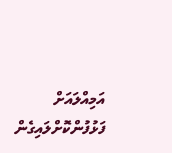އަމިއްލައަށް ފަޅުފުންކޮށްލައިގެން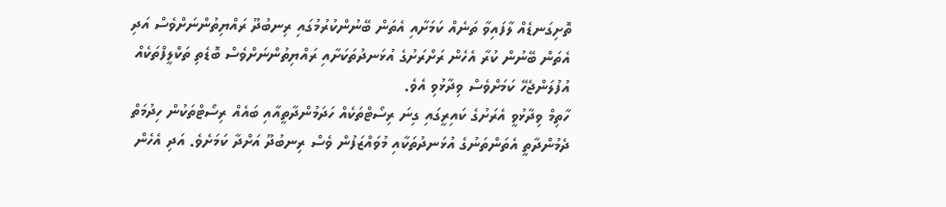ތޮށިގަނޑެއް ލާފައިވާ ތަނެއް ކަމަށާއި އެތަން ބޭނުންކުރުމުގައި ރިނބުދޫ ރައްޔިތުންނަށްވެސް އަދި އެތަން ބޭނުން ކުރާ އެހެން ރަށްރަށުގެ އުޅަނދުތަކަށާއި ރައްޔިތުންނަށްވެސް ބޮޑެތި ތަކްލީފްތަކެއް އުފުލަންޖެހޭ ކަމަށްވެސް ވިދާޅުވި އެވެ.
ހާތިމް ވިދާޅުވީ އެރަށުގެ ކައިރީގައި ގިނަ ރިސޯޓްތަކެއް ހަދަމުންދާތީއާއި ބައެއް ރިސޯޓްތަކުން ހިދުމަތް ދެމުންދާތީ އެތަންތަނުގެ އުޅަނދުތަކާއި މުވައްޒަފުން ވެސް ރިނބުދޫ އަށްދާ ކަމަށެވެ. އަދި އެހެން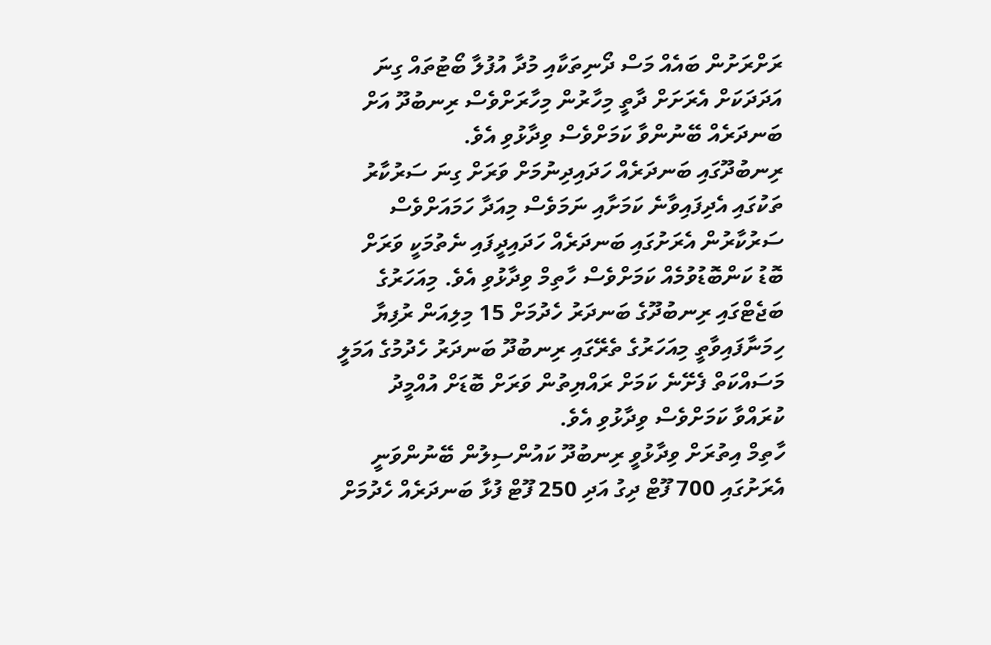ރަށްރަށުން ބައެއް މަސް ދޯނިތަކާއި މުދާ އުފުލާ ބޯޓުތައް ގިނަ އަދަދަކަށް އެރަށަށް ދާތީ މިހާރުން މިހާރަށްވެސް ރިނބުދޫ އަށް ބަނދަރެއް ބޭނުންވާ ކަމަށްވެސް ވިދާޅުވި އެވެ.
ރިނބުދޫގައި ބަނދަރެއް ހަދައިދިނުމަށް ވަރަށް ގިނަ ސަރުކާރު ތަކުގައި އެދިފައިވާނެ ކަމަށާއި ނަމަވެސް މިއަދާ ހަމައަށްވެސް ސަރުކާރުން އެރަށުގައި ބަނދަރެއް ހަދައިދީފައި ނެތުމަކީ ވަރަށް ބޮޑު ކަންބޮޑުވުމެއް ކަމަށްވެސް ހާތިމް ވިދާޅުވި އެވެ. މިއަހަރުގެ ބަޖެޓްގައި ރިނބުދޫގެ ބަނދަރު ހެދުމަށް 15 މިލިއަން ރުފިޔާ ހިމަނާފައިވާތީ މިއަހަރުގެ ތެރޭގައި ރިނބުދޫ ބަނދަރު ހެދުމުގެ އަމަލީ މަސައްކަތް ފެށޭނެ ކަމަށް ރައްޔިތުން ވަރަށް ބޮޑަށް އުއްމީދު ކުރައްވާ ކަމަށްވެސް ވިދާޅުވި އެވެ.
ހާތިމް އިތުރަށް ވިދާޅުވީ ރިނބުދޫ ކައުންސިލުން ބޭނުންވަނީ އެރަށުގައި 700 ފޫޓް ދިގު އަދި 250 ފޫޓް ފުޅާ ބަނދަރެއް ހެދުމަށް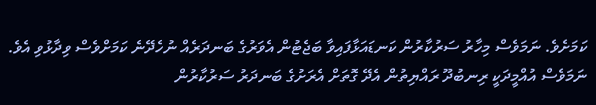ކަމަށެވެ. ނަމަވެސް މިހާރު ސަރުކާރުން ކަނޑައަޅާފައިވާ ބަޖެޓުން އެވަރުގެ ބަނދަރެއް ނުހެދޭނެ ކަމަށްވެސް ވިދާޅުވި އެވެ. ނަމަވެސް އުއްމީދަކީ ރިނބުދޫ ރައްޔިތުން އެދޭ ގޮތަށް އެރަށުގެ ބަނދަރު ސަރުކާރުން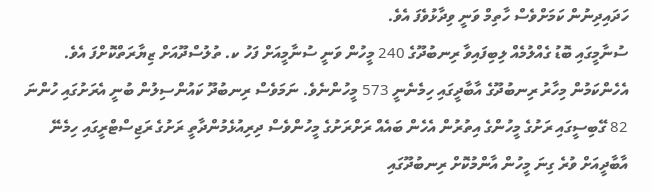ހަދައިދިނުން ކަމަށްވެސް ހާތިމް ވަނީ ވިދާޅުވެފަ އެވެ.
ސުނާމީގައި ބޮޑު ގެއްލުމެއް ލިބިފައިވާ ރިނބުދޫގެ 240 މީހުން ވަނީ ސުނާމީއަށް ފަހު ކ. ތުލުސްދޫއަށް ޒިޔާރަތްކޮށްފަ އެވެ. އެހެންކަމުން މިހާރު ރިނބުދޫގެ އާބާދީގައި ހިމެނެނީ 573 މީހުންނެވެ. ނަމަވެސް ރިނބުދޫ ކައުންސިލުން ބުނީ އެރަށުގައި ހުންނަ 82 ގޭބިސީގައި ރަށުގެ މީހުންގެ އިތުރުން އެހެން ބައެއް ރަށްރަށުގެ މީހުންވެސް ދިރިއުޅެމުންދާތީ ރަށުގެ ރަޖިސްޓްރީގައި ހިމެނޭ އާބާދީއަށް ވުރެ ގިނަ މީހުން އާންމުކޮށް ރިނބުދޫގައި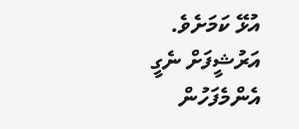އުޅޭ ކަމަށެވެ.
އަރުޝީފަށް ނެގީ
އެންމެފަހުން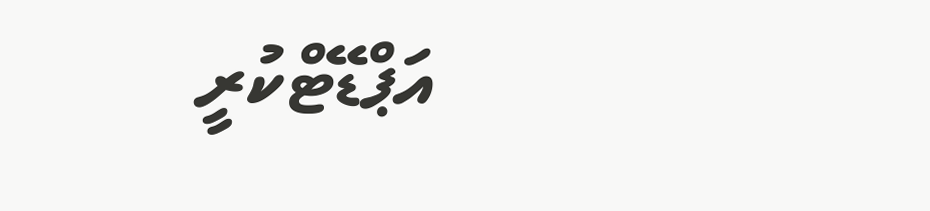އަޕްޑޭޓްކުރީ